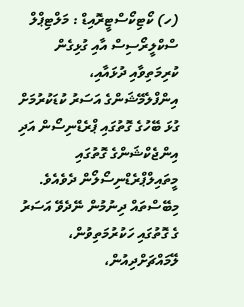(ހ) ކޯޓިކޯސްޓީރޮއިޑް : މަލްޓިޕްލް ސްކްލީރޯސިސް އާއި ގުޅިގެން ކުރިމަތިވާއި ދުޅައާއި، އިންފްލެމޭޝަންގެ އަސަރު ކުޑަކުރުމަށް ގުޅަ ބޭހުގެ ގޮތުގައި ޕްރެޑްނިސޯން އަދި އިންޖެކްޝަންގެ ގޮތުގައި މީތައިލްޕްރެޑްނިސޯލޯން ދެވެއެވެ. މިބޭސްތައް ދިނުމުން ނޭދެވޭ އަސަރު ގެ ގޮތުގައި ހަކުރުމަތިވުން، ލޭމައްޗަށްދިއުން،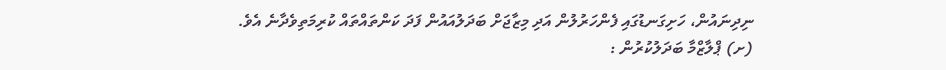ނިދިނައުން، ހަށިގަނޑުގައި ފެންހަރުލުން އަދި މިޒާޖަށް ބަދަލުއައުން ފަދަ ކަންތައްތައް ކުރިމަތިވެދާނެ އެވެ.
(ށ) ޕްލާޒްމާ ބަދަލުކުރުން :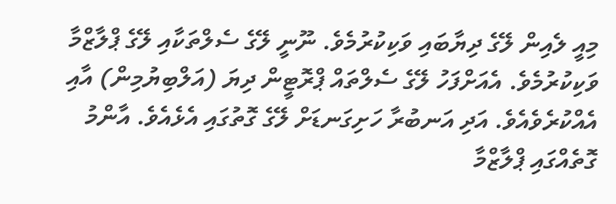މިއީ ލެއިން ލޭގެ ދިޔާބައި ވަކިކުރުމެވެ. ނޫނީ ލޭގެ ސެލްތަކާއި ލޭގެ ޕްލާޒްމާ ވަކިކުރުމެވެ. އެއަށްފަހު ލޭގެ ސެލްތައް ޕްރޮޓީން ދިޔަ (އަލްބިޔުމިން) އާއި އެއްކުރެވެއެވެ. އަދި އަނބުރާ ހަށިގަނޑަށް ލޭގެ ގޮތުގައި އެޅެއެވެ. އާންމު ގޮތެއްގައި ޕްލާޒްމާ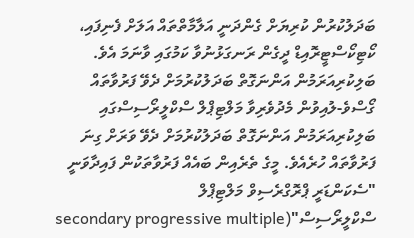ބަދަލުކުރުން ކުރިޔަށް ގެންދަނީ އަލާމާތްތައް އަލަށް ފެނިފައި، ކޯޓިކޯސްޓީރޮއިޑް ދީގެން ރަނގަޅުނުވާ ކަމުގައި ވާނަމަ އެވެ.
ބަލިކުރިއަރަމުން އަންނަގޮތް ބަދަލުކުރުމަށް ދެވޭ ފަރުވާތައް
ގޯސްވެ-ލުއިވުން މެދުވެރިވާ މަލްޓިޕްލް ސްކްލީރޯސިސްގައި ބަލިކުރިއަރަމުން އަންނަގޮތް ބަދަލުކުރުމަށް ދެވޭ ވަރަށް ގިނަ ފަރުވާތައް ހުރެއެވެ. މީގެ ތެރެއިން ބައެއް ފަރުވާތަކުން ފައިދާވަނީ "ސެކަންޑަރީ ޕްރޮގްރެސިވް މަލްޓިޕްލް ސްކްލީރޯސިސް"(secondary progressive multiple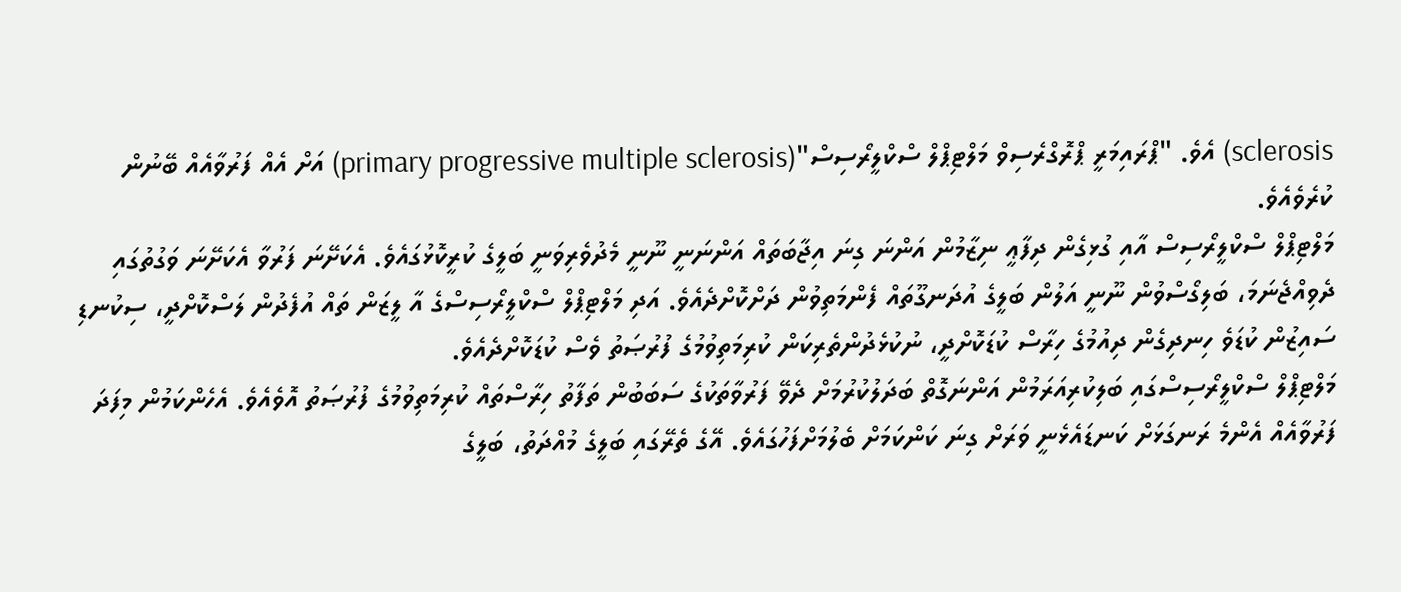sclerosis) އެވެ. "ޕްރައިމަރީ ޕްރޮގްރެސިވް މަލްޓިޕްލް ސްކްލީރޯސިސް"(primary progressive multiple sclerosis) އަށް އެއް ފަރުވާއެއް ބޭނުން ކުރެވެއެވެ.
މަލްޓިޕްލް ސްކްލީރޯސިސް އާއި ގުޅިގެން ދިފާޢީ ނިޒާމުން އަންނަ ގިނަ އިޖާބަތައް އަންނަނީ ނޫނީ މެދުވެރިވަނީ ބަލީގެ ކުރީކޮޅުގައެވެ. އެކަށޭނަ ފަރުވާ އެކަށޭނަ ވަގުތުގައި ދެވިއްޖެނަމަ، ބަލިގޯސްވުން ނޫނީ އަލުން ބަލީގެ އުދަނގޫތައް ފެންމަތިވުން ދަށްކޮށްދެއެވެ. އަދި މަލްޓިޕްލް ސްކްލީރޯސިސްގެ އާ ލީޒަން ތައް އުފެދުން ލަސްކޮށްދީ، ސިކުނޑި ސައިޒުން ކުޑަވެ ހިނދިގެން ދިއުމުގެ ހިރާސް ކުޑަކޮށްދީ، ނުކުޅެދުންތެރިކަން ކުރިމަތިވުމުގެ ފުރުޞަތު ވެސް ކުޑަކޮށްދެއެވެ.
މަލްޓިޕްލް ސްކްލީރޯސިސްގައި ބަލިކުރިއަރަމުން އަންނަގޮތް ބަދަލުކުރުމަށް ދެވޭ ފަރުވާތަކުގެ ސަބަބުން ތަފާތު ހިރާސްތައް ކުރިމަތިވުމުގެ ފުރުޞަތު އޮވެއެވެ. އެހެންކަމުން މިފަދަ ފަރުވާއެއް އެންމެ ރަނގަޅަށް ކަނޑައެޅެނީ ވަރަށް ގިނަ ކަންކަމަށް ބެލުމަށްފަހުގައެވެ. އޭގެ ތެރޭގައި ބަލީގެ މުއްދަތު، ބަލީގެ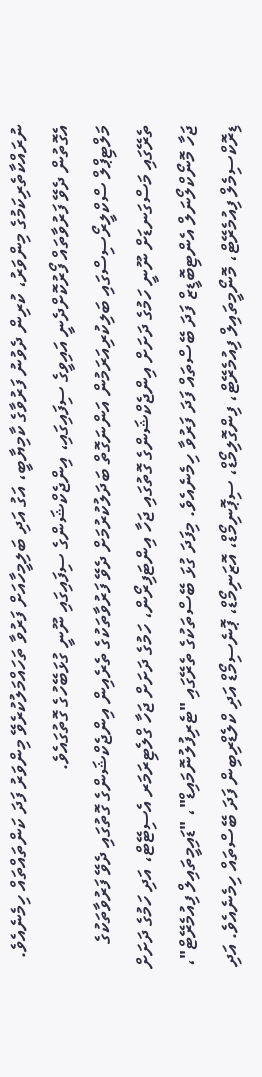ނުރައްކާތެރިކަމުގެ މިންވަރު، ކުރިން ދެވުނު ފަރުވާގެ ކާމިޔާބީ، އަގު އަދި ބަލިމީހާއަށް ފަރުވާ ތަހައްމަލުކުރެވޭ މިންވަރު ފަދަ ކަންތައްތައް ހިމެނެއެވެ. އެގޮތުން ދެވޭ ފަރުވާތައް ފޯރުކޮށްދެނީ އައިވީގެ ސިފައިގައި، އިންޖެކްޝަންގެ ސިފައިގައި ނޫނީ ގުޅަބޭހުގެ ގޮތުގައެވެ.
މަލްޓިޕްލް ސްކްލީރޯސިސްގައި ބަލިކުރިއަރަމުން އަންނަގޮތް ބަދަލުކުރުމަށް ދެވޭ ފަރުވާތަކުގެ ތެރެއިން އިންޖެކްޝަންގެ ގޮތުގައި ދެވޭ ފަރުވާތަކުގެ ތެރޭގައި މަސްގަނޑަށް ނޫނީ ހަމުގެ ދަށަށް އިންޖެކްޝަންގެ ގޮތުގައި ޖަހާ އިންޓަފިރޯން، ހަމުގެ ދަށަށް ޖަހާ ގްލެޓިރަމަރ އެސިޓޭޓް، އަދި ހަމުގެ ދަށަށް ޖަހާ މޮނޯކްލޯނަލް އެންޓިބޮޑީޒް ފަދަ ބޭސްތައް ފަދަ ފަރުވާ ހިމެނެއެވެ. މިފަދަ ގުޅަ ބޭސްތަކުގެ ތެރޭގައި "ޓެރިފުލުނޮމައިޑް"، "ޑައިމީތައިލް ފިއުމެރޭޓް"، ޑިރޮކްސިމެލް ފިއުމެރޭޓް، މޮނޯމީތައިލް ފިއުމެރޭޓް، ފިންގޮލިމޯޑް، ސިޕޮނިމޯޑް، އޮޒަނިމޯޑް، ޕޮނެސިމޯޑް އަދި ކްލެޑްރިބިން ފަދަ ބޭސްތައް ހިމެނެއެވެ. އަދި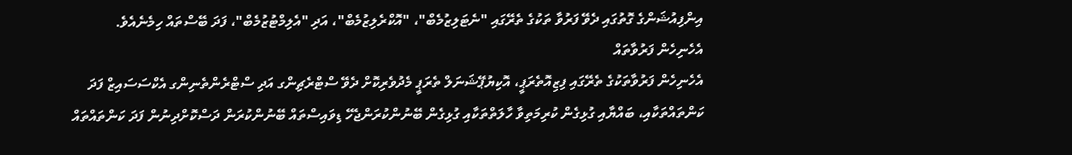އިންފިއުޝަންގެ ގޮތުގައި ދެވޭ ފަރުވާ ތަކުގެ ތެރޭގައި "ނެޓަލިޒުމެބް"، "އޮކްރެލިޒުމެބް"، އަދި "އެލިމްޓުޒުމެބް"، ފަދަ ބޭސްތައް ހިމެނެއެވެ.
އެހެނިހެން ފަރުވާތައް
އެހެނިހެން ފަރުވާތަކުގެ ތެރޭގައި ފިޒިއޮތެރަޕީ، އޮކިޔުޕޭޝަނަލް ތެރަޕީ މެދުވެރިކޮށް ދެވޭ ސްޓްރެޗިންގ އަދި ސްޓްރެންތެނިންގ އެކްސަސައިޒް ފަދަ ކަންތައްތަކާއި، ބައްޔާއި ގުޅިގެން ކުރިމަތިވާ ހާލަތްތަކާއި ގުޅިގެން ބޭނުންކުރަންޖެހޭ ޑިވައިސްތައް ބޭނުންކުރަން ދަސްކޮށްދިނުން ފަދަ ކަންތައްތައް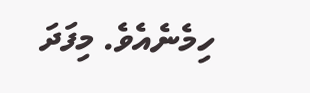ހިމެނެއެވެ. މިފަދަ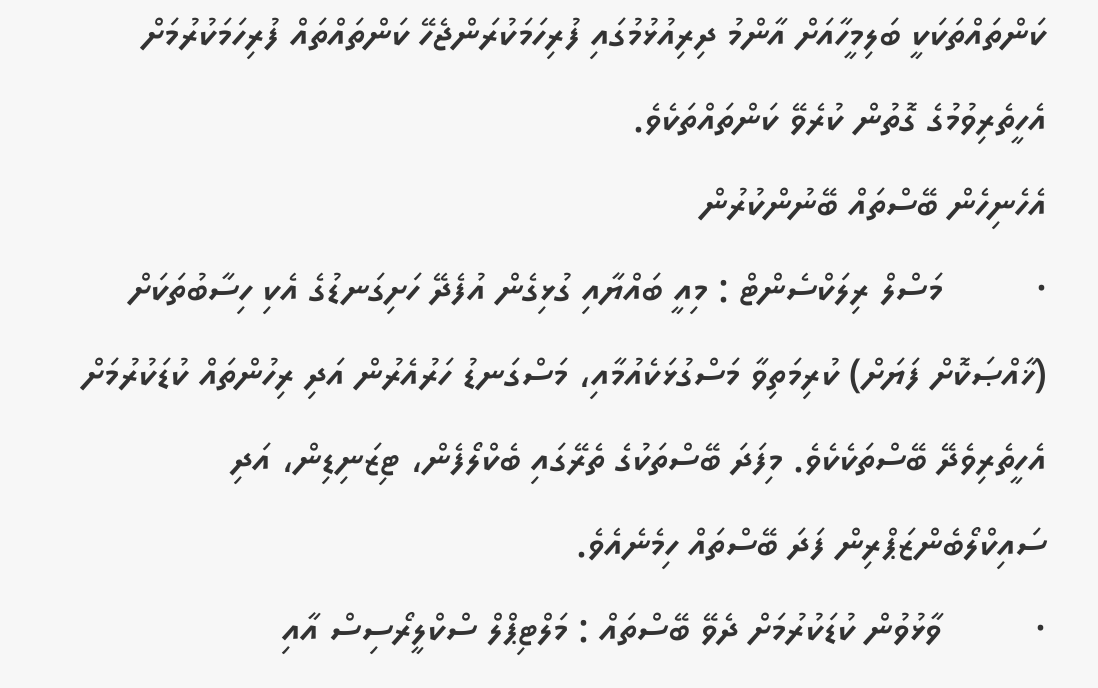ކަންތައްތަކަކީ ބަލިމީހާއަށް އާންމު ދިރިއުޅުމުގައި ފުރިހަމަކުރަންޖެހޭ ކަންތައްތައް ފުރިހަމަކުރުމަށް އެހީތެރިވުމުގެ ގޮތުން ކުރެވޭ ކަންތައްތަކެވެ.
އެހެނިހެން ބޭސްތައް ބޭނުންކުރުން
·         މަސްލް ރިލަކްސެންޓް : މިއީ ބައްޔާއި ގުޅިގެން އުފެދޭ ހަށިގަނޑުގެ އެކި ހިސާބުތަކަށް (ޚާއްޞަކޮށް ފަޔަށް) ކުރިމަތިވާ މަސްގުޅަކެއުމާއި، މަސްގަނޑު ހަރުއެރުން އަދި ރިހުންތައް ކުޑަކުރުމަށް އެހީތެރިވެދޭ ބޭސްތަކެކެވެ. މިފަދަ ބޭސްތަކުގެ ތެރޭގައި ބެކްލޯފެން، ޓިޒަނިޑިން، އަދި ސައިކްލޯބެންޒަޕްރިން ފަދަ ބޭސްތައް ހިމެނެއެވެ.
·         ވާޅުވުން ކުޑަކުރުމަށް ދެވޭ ބޭސްތައް : މަލްޓިޕްލް ސްކްލީރޯސިސް އާއި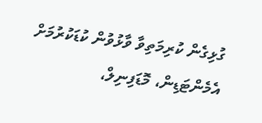ގުޅިގެން ކުރިމަތިވާ ވާޅުވުން ކުޑަކުރުމަށް އެމެންޓަޑިން، މޮޑަފިނިލް،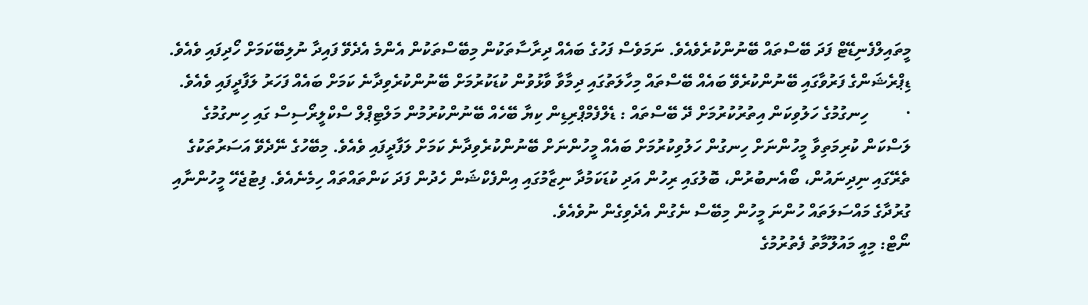މީތައިލްފެނިޑޭޓް ފަދަ ބޭސްތައް ބޭނުންކުރެވެއެވެ. ނަމަވެސް ފަހުގެ ބައެއް ދިރާސާތަކުން މިބޭސްތަކުން އެންމެ އެދެވޭ ފައިދާ ނުލިބޭކަމަށް ހޯދިފައި ވެއެވެ. ޑިޕްރެޝަންގެ ފަރުވާގައި ބޭނުންކުރެވޭ ބައެއް ބޭސްތައް މިހާލަތުގައި ދިމާވާ ވާޅުވުން ކުޑަކުރުމަށް ބޭނުންކުރެވިދާނެ ކަމަށް ބައެއް ފަހަރު ލަފާދީފައި ވެއެވެ.
·         ހިނގުމުގެ ހަލުވިކަން އިތުރުކުރުމަށް ދޭ ބޭސްތައް : ޑެލްފެމްޕްރިޑިން ކިޔާ ބޭހެއް ބޭނުންކުރުމުން މަލްޓިޕްލް ސްކްލީރޯސިސް ގައި ހިނގުމުގެ ލަސްކަން ކުރިމަތިވާ މީހުންނަށް ހިނގުން ހަލުވިކުރުމަށް ބައެއް މީހުންނަށް ބޭނުންކުރެވިދާނެ ކަމަށް ލަފާދީފައި ވެއެވެ. މިބޭހުގެ ނޭދެވޭ އަސަރުތަކުގެ ތެރޭގައި ނިދިނައުން، ބޯއެނބުރުން، ބޮލުގައި ރިހުން އަދި ކުޑަކަމުދާ ނިޒާމުގައި އިންފެކްޝަން ހެދުން ފަދަ ކަންތައްތައް ހިމެނެއެވެ. ފިޓުޖެހޭ މީހުންނާއި ގުރުދާގެ މައްސަލަތައް ހުންނަ މީހުން މިބޭސް ނެގުން އެދެވިގެން ނުވެއެވެ.
ނޯޓް: މިއީ މައުލޫމާތު ފެތުރުމުގެ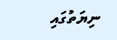ނިޔަތުގައި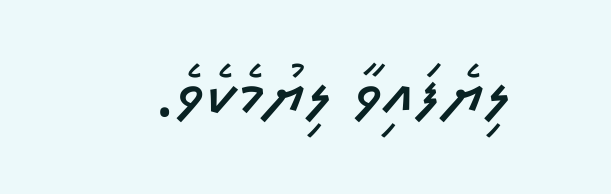ލިޔެފައިވާ ލިޔުމެކެވެ.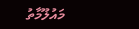މައުލޫމާތު